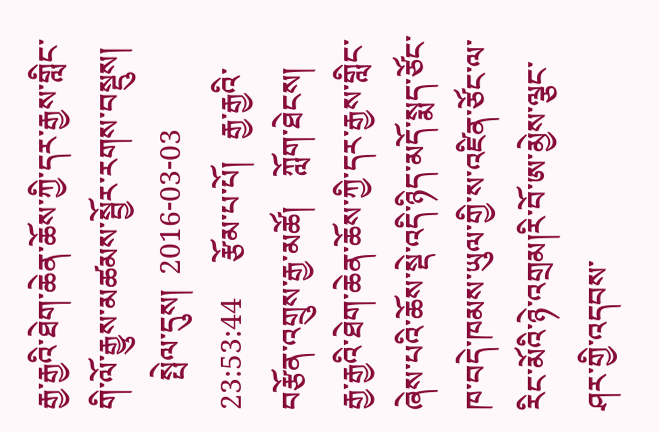རྒྱ་རྒྱའི་ཐེག་ཆེན་ཆོས་ཀྱི་དར་རྒྱས་གླིང་གི་ལོ་རྒྱུས་མཚམས་སྦྱོར་རགས་བསྡུས།
    སྤེལ་དུས།  2016-03-03 23:53:44     རྩོམ་པ་པོ།   རྒྱ་རྒྱའི་བརྩོན་འགྲུས་རྒྱ་མཚོ།    ཀློག་ཐེངས།
རྒྱ་རྒྱའི་ཐེག་ཆེན་ཆོས་ཀྱི་དར་རྒྱས་གླིང་ཞེས་པའི་ཆོས་སྡེ་འདི་ཉིད་མདོ་སྨད་ཙོང་ཁ་བདེ་ཁམས་ཡུལ་གྱི་ས་འཛིན་ཙོང་ལ་རིང་མོའི་ཉེ་འགྲམ།རི་བོ་ཨ་མྱེས་ལྕང་ཤར་གྱི་འདབས་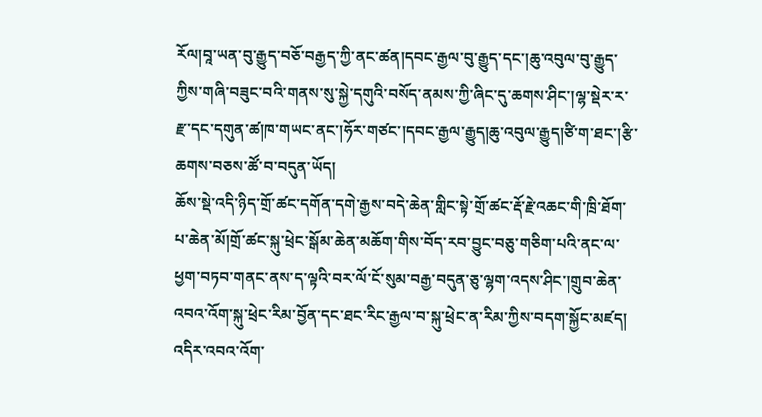རོལ།བཱ་ཡན་བུ་རྒྱུད་བཅོ་བརྒྱད་ཀྱི་ནང་ཚན།དབང་རྒྱལ་བུ་རྒྱུད་དང་།ཆུ་འབུལ་བུ་རྒྱུད་ཀྱིས་གཞི་བཟུང་བའི་གནས་སུ་སྐྱེ་དགུའི་བསོད་ནམས་ཀྱི་ཞིང་དུ་ཆགས་ཤིང་།ལྷ་སྡེར་ར་རྫ་དང་དགུན་ཚ།ཁ་གཡང་ནང་།ཧོར་གཙང་།དབང་རྒྱལ་རྒྱུད།ཆུ་འབུལ་རྒྱུད།ཙི་ག་ཐང་།རྩི་ཆགས་བཅས་ཚོ་བ་བདུན་ཡོད།
ཆོས་སྡེ་འདི་ཉིད་གྲོ་ཚང་དགོན་དགེ་རྒྱས་བདེ་ཆེན་གླིང་སྟེ་གྲོ་ཚང་རྡོ་རྗེ་འཆང་གི་ཁྲི་ཐོག་པ་ཆེན་མོ།གྲོ་ཚང་སྐུ་ཕྲེང་སྒོམ་ཆེན་མཆོག་གིས་བོད་རབ་བྱུང་བཅུ་གཅིག་པའི་ནང་ལ་ཕྱག་བཏབ་གནང་ནས་ད་ལྟའི་བར་ལོ་ངོ་སུམ་བརྒྱ་བདུན་ཅུ་ལྷག་འདས་ཤིང་།གྲུབ་ཆེན་འབའ་འོག་སྐུ་ཕྲེང་རིམ་བྱོན་དང་ཐང་རིང་རྒྱལ་བ་སྐུ་ཕྲེང་ན་རིམ་ཀྱིས་བདག་སྐྱོང་མཛད།
འདིར་འབའ་འོག་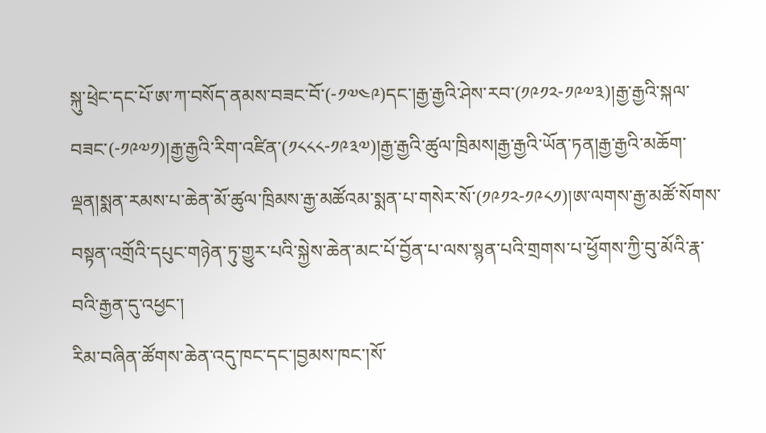སྐུ་ཕྲེང་དང་པོ་ཨ་ཀ་བསོད་ནམས་བཟང་བོ་(-༡༧༤༩)དང་།རྒྱ་རྒྱའི་ཤེས་རབ་(༡༩༡༢-༡༩༧༣)།རྒྱ་རྒྱའི་སྐལ་བཟང་(-༡༩༧༡)།རྒྱ་རྒྱའི་རིག་འཛིན་(༡༨༨༨-༡༩༣༧)།རྒྱ་རྒྱའི་ཚུལ་ཁྲིམས།རྒྱ་རྒྱའི་ཡོན་ཏན།རྒྱ་རྒྱའི་མཆོག་ལྡན།སྨན་རམས་པ་ཆེན་མོ་ཚུལ་ཁྲིམས་རྒྱ་མཚོའམ་སྨན་པ་གསེར་སོ་(༡༩༡༢-༡༩༨༡)།ཨ་ལགས་རྒྱ་མཚོ་སོགས་བསྟན་འགྲོའི་དཔུང་གཉེན་ཏུ་གྱུར་པའི་སྐྱེས་ཆེན་མང་པོ་བྱོན་པ་ལས་སྙན་པའི་གྲགས་པ་ཕྱོགས་ཀྱི་བུ་མོའི་རྣ་བའི་རྒྱན་དུ་འཕྱང་།
རིམ་བཞིན་ཚོགས་ཆེན་འདུ་ཁང་དང་།བྱམས་ཁང་།སོ་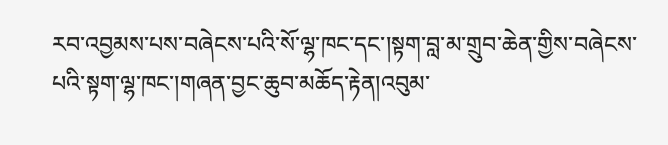རབ་འབྱམས་པས་བཞེངས་པའི་སོ་ལྷ་ཁང་དང་།སྟག་བླ་མ་གྲུབ་ཆེན་གྱིས་བཞེངས་པའི་སྟག་ལྷ་ཁང་།གཞན་བྱང་ཆུབ་མཆོད་རྟེན།འབུམ་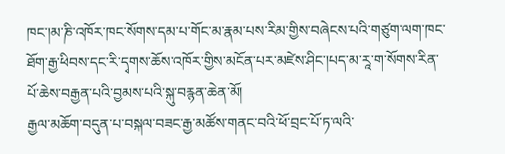ཁང་།མ་ཎི་འཁོར་ཁང་སོགས་དམ་པ་གོང་མ་རྣམ་པས་རིམ་གྱིས་བཞེངས་པའི་གཙུག་ལག་ཁང་ཐོག་རྒྱ་ཕིབས་དང་རི་དྭགས་ཆོས་འཁོར་གྱིས་མངོན་པར་མཛེས་ཤིང་།པད་མ་རཱ་ག་སོགས་རིན་པོ་ཆེས་བརྒྱན་པའི་བྱམས་པའི་སྐུ་བརྙན་ཆེན་མོ།
རྒྱལ་མཆོག་བདུན་པ་བསྐལ་བཟང་རྒྱ་མཚོས་གནང་བའི་ཕོ་བྲང་པོ་ཏ་ལའི་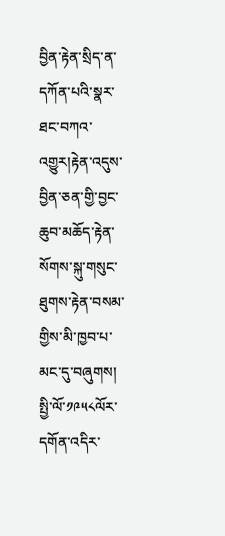བྱིན་རྟེན་སྲིད་ན་དཀོན་པའི་སྣར་ཐང་བཀའ་འགྱུར།རྟེན་འདུས་བྱིན་ཅན་གྱི་བྱང་ཆུབ་མཆོད་རྟེན་སོགས་སྐུ་གསུང་ཐུགས་རྟེན་བསམ་གྱིས་མི་ཁྱབ་པ་མང་དུ་བཞུགས།
སྤྱི་ལོ་༡༩༥༨ལོར་དགོན་འདིར་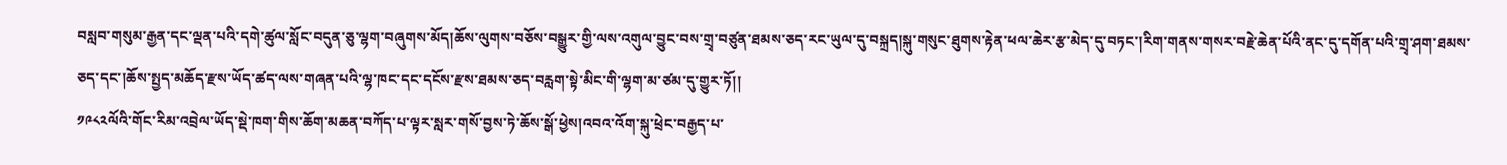བསླབ་གསུམ་རྒྱན་དང་ལྡན་པའི་དགེ་ཚུལ་སློང་བདུན་ཅུ་ལྷག་བཞུགས་མོད།ཆོས་ལུགས་བཅོས་བསྒྱུར་གྱི་ལས་འགུལ་བྱུང་བས་གྲྭ་བཙུན་ཐམས་ཅད་རང་ཡུལ་དུ་བསྐྲད།སྐུ་གསུང་ཐུགས་རྟེན་ཕལ་ཆེར་རྩ་མེད་དུ་བཏང་།རིག་གནས་གསར་བརྗེ་ཆེན་པོའི་ནང་དུ་དགོན་པའི་གྲྭ་ཤག་ཐམས་ཅད་དང་།ཆོས་སྤྱད་མཆོད་རྫས་ཡོད་ཚད་ལས་གཞན་པའི་ལྷ་ཁང་དང་དངོས་རྫས་ཐམས་ཅད་བརླག་སྟེ་མིང་གི་ལྷག་མ་ཙམ་དུ་གྱུར་ཏོ།།
༡༩༨༢ལོའི་གོང་རིམ་འབྲེལ་ཡོད་སྡེ་ཁག་གིས་ཆོག་མཆན་བཀོད་པ་ལྟར་སླར་གསོ་བྱས་ཏེ་ཆོས་སྒོ་ཕྱེས།འབའ་འོག་སྐུ་ཕྲེང་བརྒྱད་པ་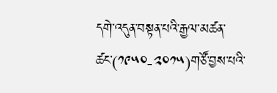དགེ་འདུན་བསྟན་པའི་རྒྱལ་མཚན་ཚང་(༡༩༥༠-༢༠༡༥)གཙོ་བྱས་པའི་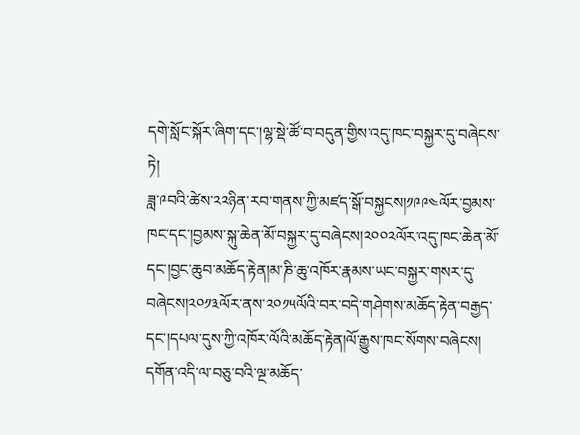དགེ་སློང་སྐོར་ཞིག་དང་།ལྷ་སྡེ་ཚོ་བ་བདུན་གྱིས་འདུ་ཁང་བསྐྱར་དུ་བཞེངས་ཏེ།
ཟླ་༩བའི་ཚེས་༢༢ཉིན་རབ་གནས་ཀྱི་མཛད་སྒོ་བསྐྱངས།༡༩༩༤ལོར་བྱམས་ཁང་དང་།བྱམས་སྐུ་ཆེན་མོ་བསྐྱར་དུ་བཞེངས།༢༠༠༢ལོར་འདུ་ཁང་ཆེན་མོ་དང་།བྱང་ཆུབ་མཆོད་རྟེན།མ་ཎི་ཆུ་འཁོར་རྣམས་ཡང་བསྐྱར་གསར་དུ་བཞེངས།༢༠༡༣ལོར་ནས་༢༠༡༥ལོའི་བར་བདེ་གཤེགས་མཆོད་རྟེན་བརྒྱད་དང་།དཔལ་དུས་ཀྱི་འཁོར་ལོའི་མཆོད་རྟེན།ལོ་རྒྱུས་ཁང་སོགས་བཞེངས།
དགོན་འདི་ལ་བཅུ་བའི་ལྔ་མཆོད་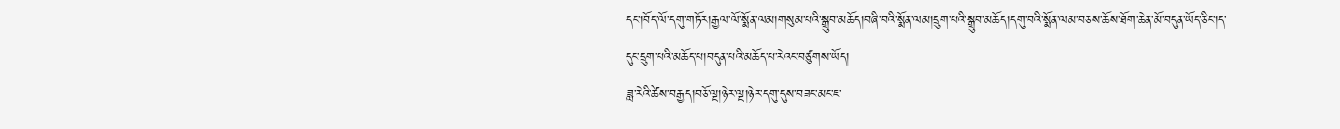དང་།བོད་ལོ་དགུ་གཏོར།རྒྱལ་ལོ་སྨོན་ལམ།གསུམ་པའི་སྒྲུབ་མཆོད།བཞི་བའི་སྨོན་ལམ།དྲུག་པའི་སྒྲུབ་མཆོད།དགུ་བའི་སྨོན་ལམ་བཅས་ཆོས་ཐོག་ཆེན་མོ་བདུན་ཡོད་ཅིང་།ད་དུང་དྲུག་པའི་མཆོད་པ།བདུན་པའི་མཆོད་པ་རེའང་བཙུགས་ཡོད།
ཟླ་རེའི་ཚེས་བརྒྱད།བཅོ་ལྔ།ཉེར་ལྔ།ཉེར་དགུ་དུས་བཟང་མང་ཇ་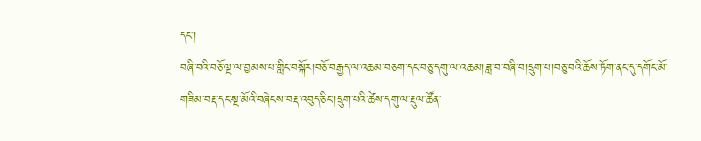དང་།
བཞི་བའི་བཅོ་ལྔ་ལ་བྱམས་པ་གླིང་བསྐོར།བཅོ་བརྒྱད་ལ་འཆམ་བཅག་དང་བཅུ་དགུ་ལ་འཆམ།ཟླ་བ་བཞི་བ།དྲུག་པ།བཅུ་བའི་ཆོས་ཏོག་ནང་དུ་དགོང་མོ་གཟིམ་བརྡ་དང་སྔ་མོའི་བཞེངས་བརྡ་འབུད་ཅིང་།དྲུག་པའི་ཚེས་དགུ་ལ་རྡུལ་ཚོན་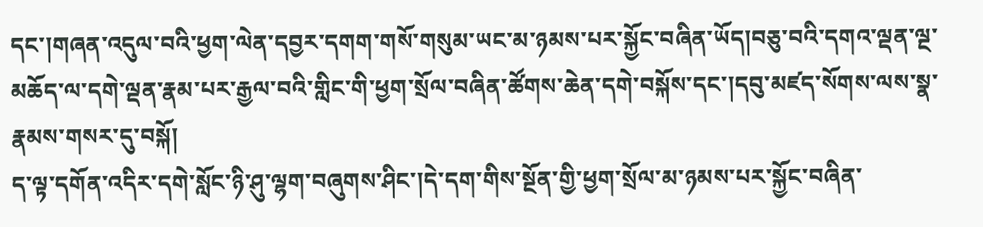དང་།གཞན་འདུལ་བའི་ཕྱག་ལེན་དབྱར་དགག་གསོ་གསུམ་ཡང་མ་ཉམས་པར་སྐྱོང་བཞིན་ཡོད།བཅུ་བའི་དགའ་ལྡན་ལྔ་མཆོད་ལ་དགེ་ལྡན་རྣམ་པར་རྒྱལ་བའི་གླིང་གི་ཕྱག་སྲོལ་བཞིན་ཚོགས་ཆེན་དགེ་བསྐོས་དང་།དབུ་མཛད་སོགས་ལས་སྣ་རྣམས་གསར་དུ་བསྐོ།
ད་ལྟ་དགོན་འདིར་དགེ་སློང་ཉི་ཤུ་ལྷག་བཞུགས་ཤིང་།དེ་དག་གིས་སྔོན་གྱི་ཕྱག་སྲོལ་མ་ཉམས་པར་སྐྱོང་བཞིན་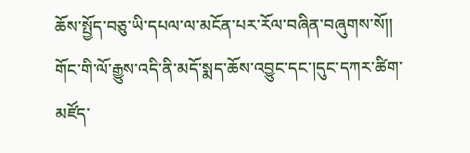ཆོས་སྤྱོད་བཅུ་ཡི་དཔལ་ལ་མངོན་པར་རོལ་བཞིན་བཞུགས་སོ།།
གོང་གི་ལོ་རྒྱུས་འདི་ནི་མདོ་སྨད་ཆོས་འབྱུང་དང་།དུང་དཀར་ཚིག་མཛོད་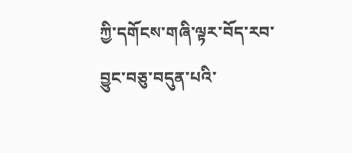ཀྱི་དགོངས་གཞི་ལྟར་བོད་རབ་བྱུང་བཅུ་བདུན་པའི་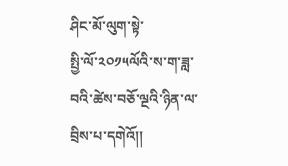ཤིང་མོ་ལུག་སྟེ་
སྤྱི་ལོ་༢༠༡༥ལོའི་ས་ག་ཟླ་བའི་ཚེས་བཅོ་ལྔའི་ཉིན་ལ་བྲིས་པ་དགེའོ།།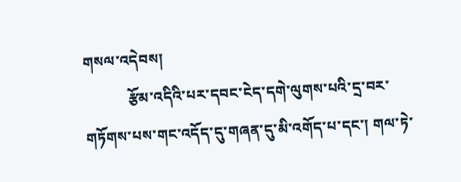གསལ་འདེབས།
            རྩོམ་འདིའི་པར་དབང་ངེད་དགེ་ལུགས་པའི་དྲ་བར་གཏོགས་པས་གང་འདོད་དུ་གཞན་དུ་མི་འགོད་པ་དང་། གལ་ཏེ་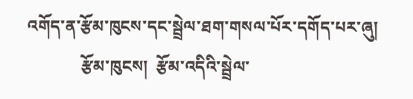འགོད་ན་རྩོམ་ཁུངས་དང་སྦྲེལ་ཐག་གསལ་པོར་དགོད་པར་ཞུ།
             རྩོམ་ཁུངས།  རྩོམ་འདིའི་སྦྲེལ་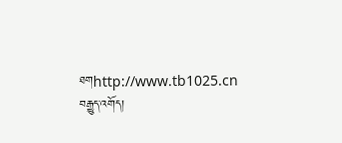ཐགhttp://www.tb1025.cn
བརྒྱུད་འགོད།